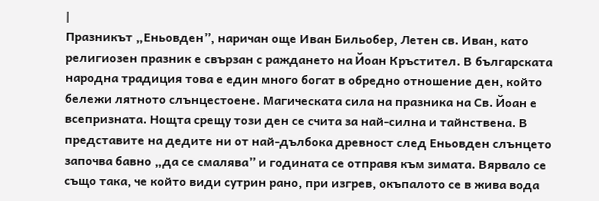|
Празникът „Еньовден”, наричан още Иван Бильобер, Летен св. Иван, като религиозен празник е свързан с раждането на Йоан Кръстител. В българската народна традиция това е един много богат в обредно отношение ден, който бележи лятното слънцестоене. Магическата сила на празника на Св. Йоан е всепризната. Нощта срещу този ден се счита за най-силна и тайнствена. В представите на дедите ни от най-дълбока древност след Еньовден слънцето започва бавно „да се смалява” и годината се отправя към зимата. Вярвало се също така, че който види сутрин рано, при изгрев, окъпалото се в жива вода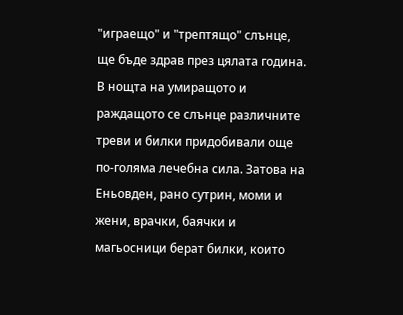"играещо" и "трептящо" слънце, ще бъде здрав през цялата година. В нощта на умиращото и раждащото се слънце различните треви и билки придобивали още по-голяма лечебна сила. Затова на Еньовден, рано сутрин, моми и жени, врачки, баячки и магьосници берат билки, които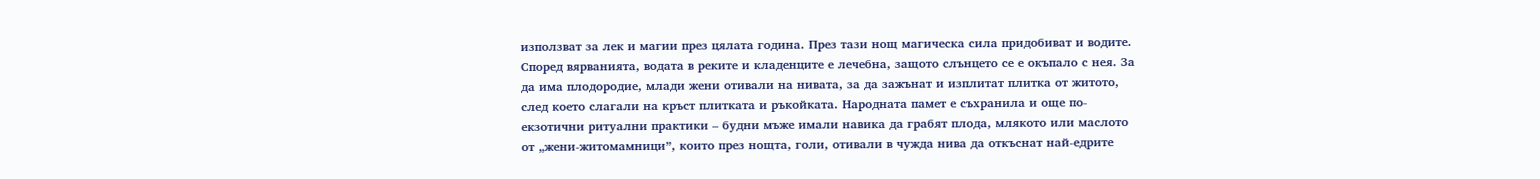използват за лек и магии през цялата година. През тази нощ магическа сила придобиват и водите. Според вярванията, водата в реките и кладенците е лечебна, защото слънцето се е окъпало с нея. За да има плодородие, млади жени отивали на нивата, за да зажънат и изплитат плитка от житото, след което слагали на кръст плитката и ръкойката. Народната памет е съхранила и още по-екзотични ритуални практики – будни мъже имали навика да грабят плода, млякото или маслото от „жени-житомамници”, които през нощта, голи, отивали в чужда нива да откъснат най-едрите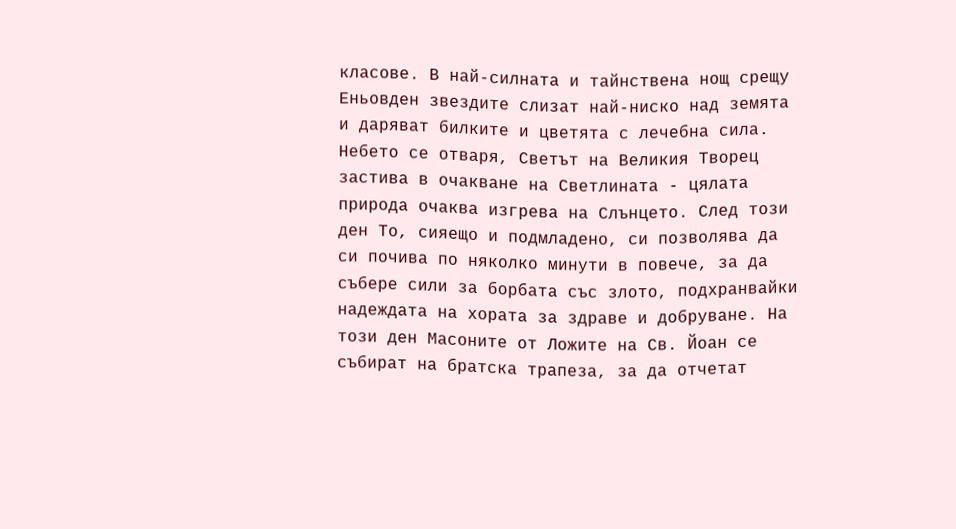класове. В най-силната и тайнствена нощ срещу Еньовден звездите слизат най-ниско над земята и даряват билките и цветята с лечебна сила. Небето се отваря, Светът на Великия Творец застива в очакване на Светлината - цялата природа очаква изгрева на Слънцето. След този ден То, сияещо и подмладено, си позволява да си почива по няколко минути в повече, за да събере сили за борбата със злото, подхранвайки надеждата на хората за здраве и добруване. На този ден Масоните от Ложите на Св. Йоан се събират на братска трапеза, за да отчетат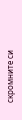скромните си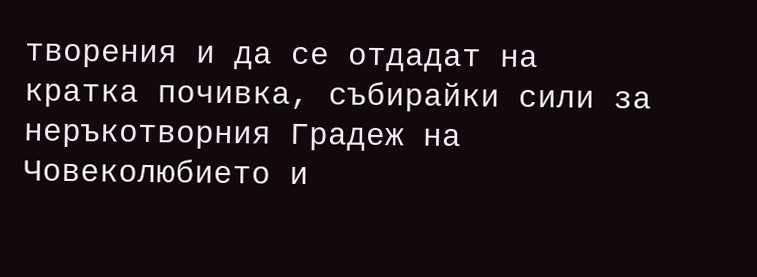творения и да се отдадат на кратка почивка, събирайки сили за неръкотворния Градеж на Човеколюбието и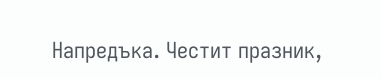Напредъка. Честит празник,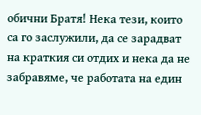обични Братя! Нека тези, които са го заслужили, да се зарадват на краткия си отдих и нека да не забравяме, че работата на един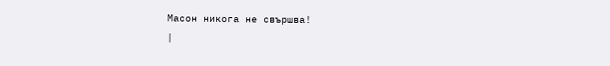Масон никога не свършва!
|